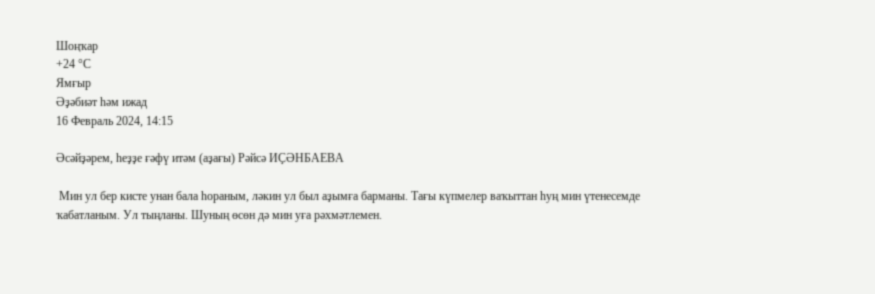Шоңҡар
+24 °С
Ямғыр
Әҙәбиәт һәм ижад
16 Февраль 2024, 14:15

Әсәйҙәрем, һеҙҙе ғәфү итәм (аҙағы) Рәйсә ИҪӘНБАЕВА

 Мин ул бер кисте унан бала һораным, ләкин ул был аҙымға барманы. Тағы күпмелер ваҡыттан һуң мин үтенесемде ҡабатланым. Ул тыңланы. Шуның өсөн дә мин уға рәхмәтлемен.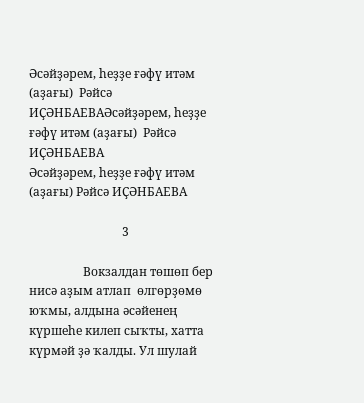Әсәйҙәрем, һеҙҙе ғәфү итәм (аҙағы)  Рәйсә ИҪӘНБАЕВАӘсәйҙәрем, һеҙҙе ғәфү итәм (аҙағы)  Рәйсә ИҪӘНБАЕВА
Әсәйҙәрем, һеҙҙе ғәфү итәм (аҙағы) Рәйсә ИҪӘНБАЕВА

                               3

                  Вокзалдан төшөп бер нисә аҙым атлап  өлгөрҙөмө юҡмы, алдына әсәйенең күршеһе килеп сыҡты, хатта күрмәй ҙә ҡалды. Ул шулай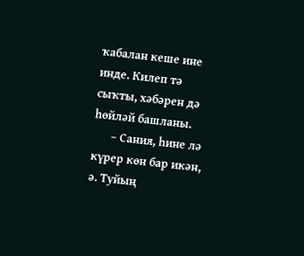ҡабалан кеше ине инде. Килеп тә сыҡты, хәбәрен дә һөйләй башланы.
      – Сания, һине лә күрер көн бар икән, ә. Туйың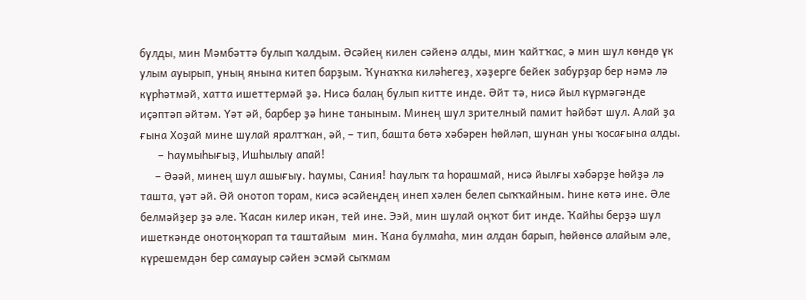булды, мин Мәмбәттә булып ҡалдым. Әсәйең килен сәйенә алды, мин ҡайтҡас, ә мин шул көндө үк улым ауырып, уның янына китеп барҙым. Ҡунаҡҡа киләһегеҙ, хәҙерге бейек забурҙар бер нәмә лә күрһәтмәй, хатта ишеттермәй ҙә. Нисә балаң булып китте инде. Әйт тә, нисә йыл күрмәгәнде иҫәптәп әйтәм. Үәт әй, барбер ҙә һине таныным. Минең шул зрителный памит һәйбәт шул. Алай ҙа ғына Хоҙай мине шулай яралтҡан, әй, – тип, башта бөтә хәбәрен һөйләп, шунан уны ҡосағына алды.
      – Һаумыһығыҙ, Ишһылыу апай!
     – Әәәй, минең шул ашығыу. Һаумы, Сания! Һаулыҡ та һорашмай, нисә йылғы хәбәрҙе һөйҙә лә ташта, үәт әй. Әй онотоп торам, кисә әсәйеңдең инеп хәлен белеп сыҡҡайным. Һине көтә ине. Әле белмәйҙер ҙә әле. Ҡасан килер икән, тей ине. Ээй, мин шулай оңҡот бит инде. Ҡайһы берҙә шул ишеткәнде онотоңҡорап та таштайым  мин. Ҡана булмаһа, мин алдан барып, һөйөнсө алайым әле, күрешемдән бер самауыр сәйен эсмәй сыҡмам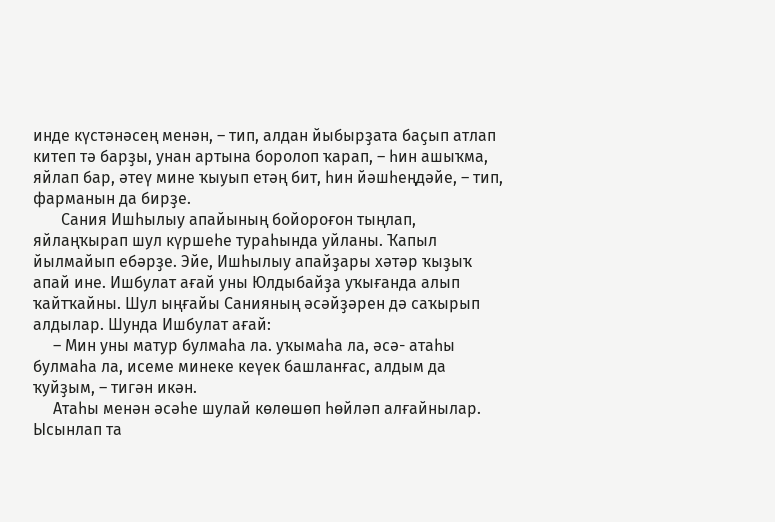инде күстәнәсең менән, – тип, алдан йыбырҙата баҫып атлап китеп тә барҙы, унан артына боролоп ҡарап, – һин ашыҡма, яйлап бар, әтеү мине ҡыуып етәң бит, һин йәшһеңдәйе, – тип, фарманын да бирҙе.
       Сания Ишһылыу апайының бойороғон тыңлап, яйлаңҡырап шул күршеһе тураһында уйланы. Ҡапыл йылмайып ебәрҙе. Эйе, Ишһылыу апайҙары хәтәр ҡыҙыҡ апай ине. Ишбулат ағай уны Юлдыбайҙа уҡығанда алып ҡайтҡайны. Шул ыңғайы Санияның әсәйҙәрен дә саҡырып алдылар. Шунда Ишбулат ағай:
     – Мин уны матур булмаһа ла. уҡымаһа ла, әсә- атаһы булмаһа ла, исеме минеке кеүек башланғас, алдым да ҡуйҙым, – тигән икән.
     Атаһы менән әсәһе шулай көлөшөп һөйләп алғайнылар. Ысынлап та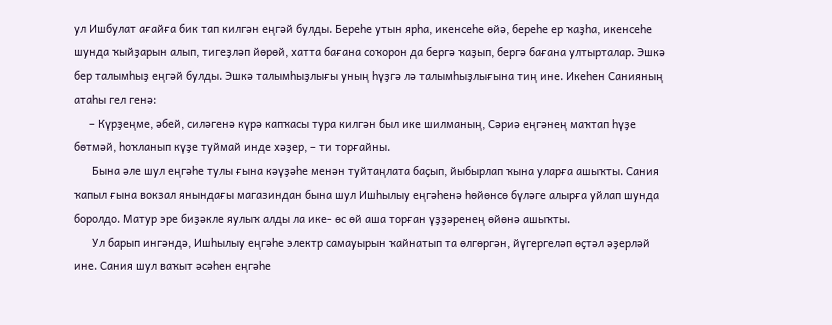ул Ишбулат ағайға бик тап килгән еңгәй булды. Береһе утын ярһа, икенсеһе өйә, береһе ер ҡаҙһа, икенсеһе шунда ҡыйҙарын алып, тигеҙләп йөрөй, хатта бағана соҡорон да бергә ҡаҙып, бергә бағана ултырталар. Эшкә бер талымһыҙ еңгәй булды. Эшкә талымһыҙлығы уның һүҙгә лә талымһыҙлығына тиң ине. Икеһен Санияның атаһы гел генә:
     – Күрҙеңме, әбей, силәгенә күрә капҡасы тура килгән был ике шилманың, Сәриә еңгәнең маҡтап һүҙе бөтмәй, һоҡланып күҙе туймай инде хәҙер, – ти торғайны.
      Бына әле шул еңгәһе тулы ғына кәүҙәһе менән туйтаңлата баҫып, йыбырлап ҡына уларға ашыҡты. Сания ҡапыл ғына вокзал янындағы магазиндан бына шул Ишһылыу еңгәһенә һөйөнсө бүләге алырға уйлап шунда боролдо. Матур эре биҙәкле яулыҡ алды ла ике- өс өй аша торған үҙҙәренең өйөнә ашыҡты.
      Ул барып ингәндә, Ишһылыу еңгәһе электр самауырын ҡайнатып та өлгөргән, йүгергеләп өҫтәл әҙерләй ине. Сания шул ваҡыт әсәһен еңгәһе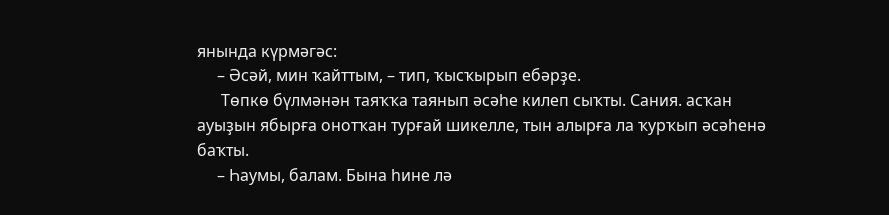янында күрмәгәс:
     – Әсәй, мин ҡайттым, – тип, ҡысҡырып ебәрҙе.
      Төпкө бүлмәнән таяҡҡа таянып әсәһе килеп сыҡты. Сания. асҡан ауыҙын ябырға онотҡан турғай шикелле, тын алырға ла ҡурҡып әсәһенә баҡты.
     – Һаумы, балам. Бына һине лә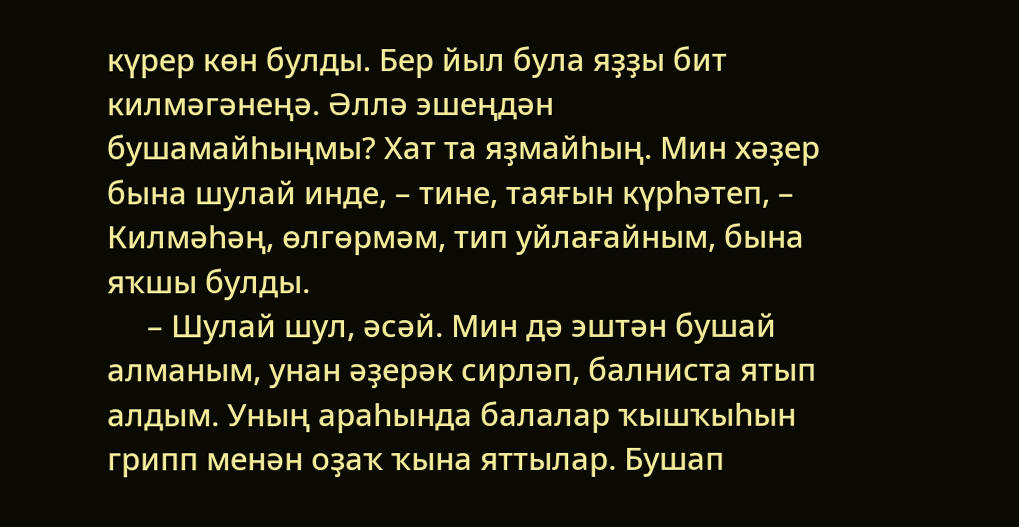күрер көн булды. Бер йыл була яҙҙы бит килмәгәнеңә. Әллә эшеңдән бушамайһыңмы? Хат та яҙмайһың. Мин хәҙер бына шулай инде, – тине, таяғын күрһәтеп, – Килмәһәң, өлгөрмәм, тип уйлағайным, бына яҡшы булды.
     – Шулай шул, әсәй. Мин дә эштән бушай алманым, унан әҙерәк сирләп, балниста ятып алдым. Уның араһында балалар ҡышҡыһын грипп менән оҙаҡ ҡына яттылар. Бушап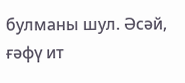булманы шул. Әсәй, ғәфү ит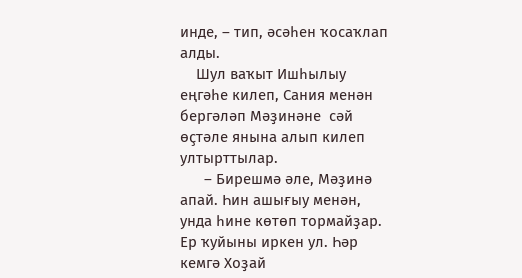инде, – тип, әсәһен ҡосаҡлап алды.
    Шул ваҡыт Ишһылыу еңгәһе килеп, Сания менән бергәләп Мәҙинәне  сәй өҫтәле янына алып килеп ултырттылар.
      – Бирешмә әле, Мәҙинә апай. Һин ашығыу менән, унда һине көтөп тормайҙар. Ер ҡуйыны иркен ул. Һәр кемгә Хоҙай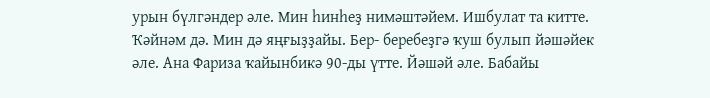урын бүлгәндер әле. Мин һинһеҙ нимәштәйем. Ишбулат та китте. Ҡәйнәм дә. Мин дә яңғыҙҙайы. Бер- беребеҙгә ҡуш булып йәшәйек әле. Ана Фариза ҡайынбикә 90-ды үтте. Йәшәй әле. Бабайы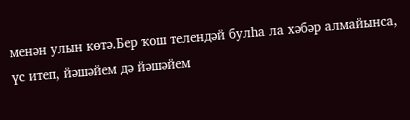менән улын көтә.Бер ҡош телендәй булһа ла хәбәр алмайынса, үс итеп, йәшәйем дә йәшәйем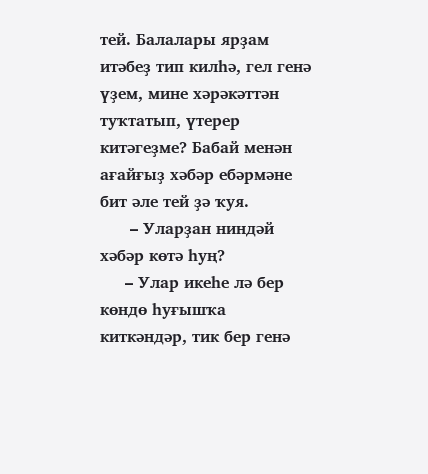тей. Балалары ярҙам итәбеҙ тип килһә, гел генә үҙем, мине хәрәкәттән туҡтатып, үтерер китәгеҙме? Бабай менән ағайғыҙ хәбәр ебәрмәне бит әле тей ҙә ҡуя.
      – Уларҙан ниндәй хәбәр көтә һуң?
     – Улар икеһе лә бер көндө һуғышҡа киткәндәр, тик бер генә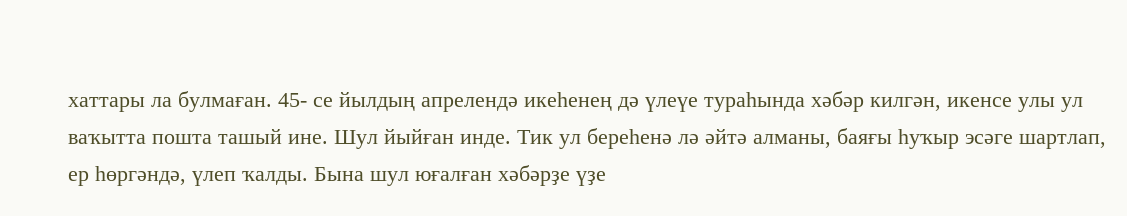хаттары ла булмаған. 45- се йылдың апрелендә икеһенең дә үлеүе тураһында хәбәр килгән, икенсе улы ул ваҡытта пошта ташый ине. Шул йыйған инде. Тик ул береһенә лә әйтә алманы, баяғы һуҡыр эсәге шартлап, ер һөргәндә, үлеп ҡалды. Бына шул юғалған хәбәрҙе үҙе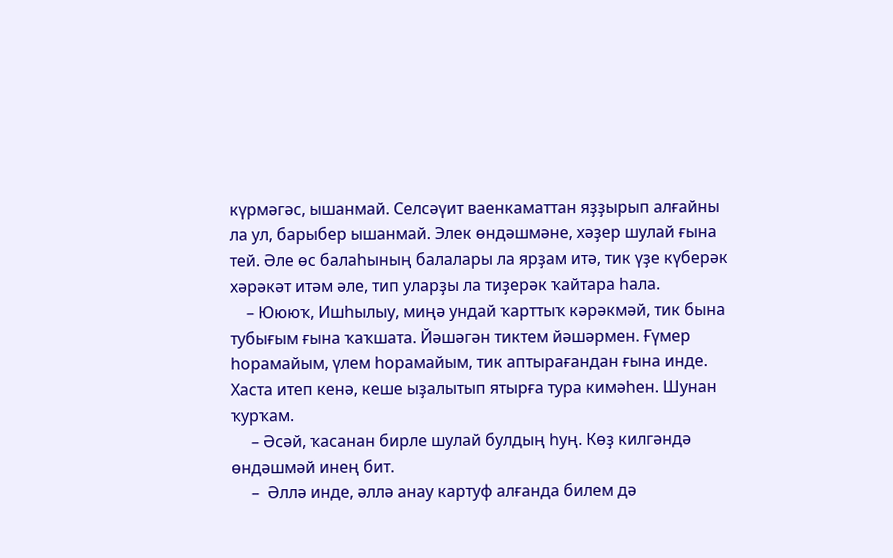күрмәгәс, ышанмай. Селсәүит ваенкаматтан яҙҙырып алғайны ла ул, барыбер ышанмай. Элек өндәшмәне, хәҙер шулай ғына тей. Әле өс балаһының балалары ла ярҙам итә, тик үҙе күберәк хәрәкәт итәм әле, тип уларҙы ла тиҙерәк ҡайтара һала.
    – Юююҡ, Ишһылыу, миңә ундай ҡарттыҡ кәрәкмәй, тик бына тубығым ғына ҡаҡшата. Йәшәгән тиктем йәшәрмен. Ғүмер һорамайым, үлем һорамайым, тик аптырағандан ғына инде. Хаста итеп кенә, кеше ыҙалытып ятырға тура кимәһен. Шунан ҡурҡам.
     – Әсәй, ҡасанан бирле шулай булдың һуң. Көҙ килгәндә өндәшмәй инең бит.
     –  Әллә инде, әллә анау картуф алғанда билем дә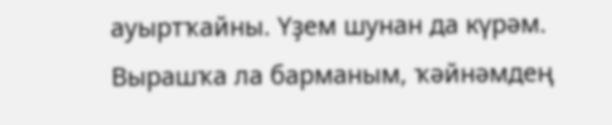ауыртҡайны. Үҙем шунан да күрәм. Вырашҡа ла барманым, ҡәйнәмдең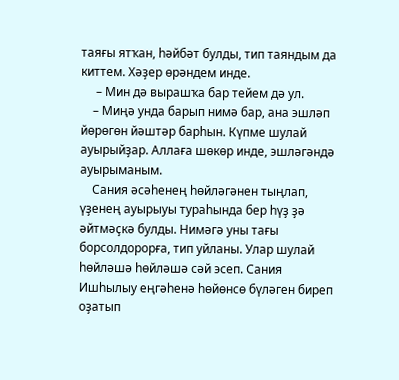таяғы ятҡан, һәйбәт булды, тип таяндым да киттем. Хәҙер өрәндем инде.
     – Мин дә вырашҡа бар тейем дә ул.
    – Миңә унда барып нимә бар, ана эшләп йөрөгөн йәштәр барһын. Күпме шулай ауырыйҙар. Аллаға шөкөр инде, эшләгәндә ауырыманым.
    Сания әсәһенең һөйләгәнен тыңлап, үҙенең ауырыуы тураһында бер һүҙ ҙә әйтмәҫкә булды. Нимәгә уны тағы борсолдорорға, тип уйланы. Улар шулай һөйләшә һөйләшә сәй эсеп. Сания Ишһылыу еңгәһенә һөйөнсө бүләген биреп оҙатып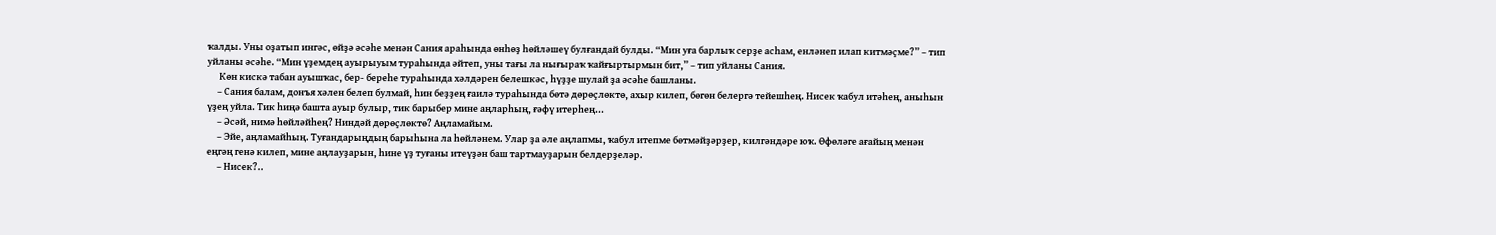ҡалды. Уны оҙатып ингәс, өйҙә әсәһе менән Сания араһында өнһөҙ һөйләшеү булғандай булды. “Мин уға барлыҡ серҙе асһам, енләнеп илап китмәҫме?” – тип уйланы әсәһе. “Мин үҙемдең ауырыуым тураһында әйтеп, уны тағы ла нығыраҡ ҡайғыртырмын бит,” – тип уйланы Сания.
      Көн кискә табан ауышҡас, бер- береһе тураһында хәлдәрен белешкәс, һүҙҙе шулай ҙа әсәһе башланы.
     – Сания балам, донъя хәлен белеп булмай, һин беҙҙең ғаилә тураһында бөтә дөрөҫлөктө, ахыр килеп, бөгөн белергә тейешһең. Нисек ҡабул итәһең, аныһын үҙең уйла. Тик һиңә башта ауыр булыр, тик барыбер мине аңларһың, ғәфү итерһең...
     – Әсәй, нимә һөйләйһең? Ниндәй дөрөҫлөктө? Аңламайым.
     – Эйе, аңламайһың. Туғандарыңдың барыһына ла һөйләнем. Улар ҙа әле аңлапмы, ҡабул итепме бөтмәйҙәрҙер, килгәндәре юҡ. Өфөләге ағайың менән еңгәң генә килеп, мине аңлауҙарын, һине үҙ туғаны итеүҙән баш тартмауҙарын белдерҙеләр.
     – Нисек?..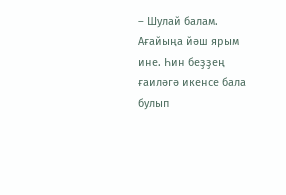– Шулай балам. Ағайыңа йәш ярым ине. Һин беҙҙең ғаиләгә икенсе бала булып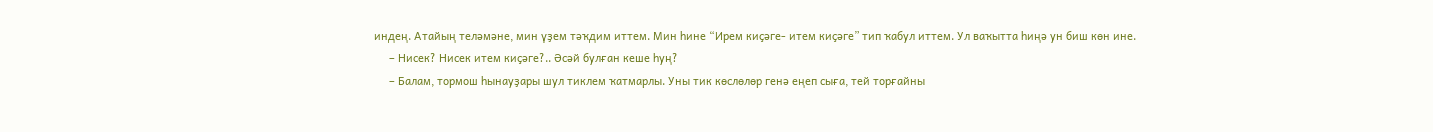индең. Атайың теләмәне, мин үҙем тәҡдим иттем. Мин һине “Ирем киҫәге- итем киҫәге” тип ҡабул иттем. Ул ваҡытта һиңә ун биш көн ине.
     – Нисек? Нисек итем киҫәге?.. Әсәй булған кеше һуң?
     – Балам, тормош һынауҙары шул тиклем ҡатмарлы. Уны тик көслөлөр генә еңеп сыға, тей торғайны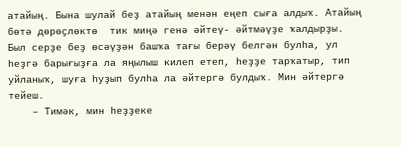атайың. Бына шулай беҙ атайың менән еңеп сыға алдыҡ. Атайың бөтә дөрөҫлөктө  тик миңә генә әйтеү- әйтмәүҙе ҡалдырҙы. Был серҙе беҙ өсәүҙән башҡа тағы берәү белгән булһа, ул һеҙгә барығыҙға ла яңылыш килеп етеп, һеҙҙе тарҡатыр, тип уйланыҡ, шуға һуҙып булһа ла әйтергә булдыҡ. Мин әйтергә тейеш.
    – Тимәк, мин һеҙҙеке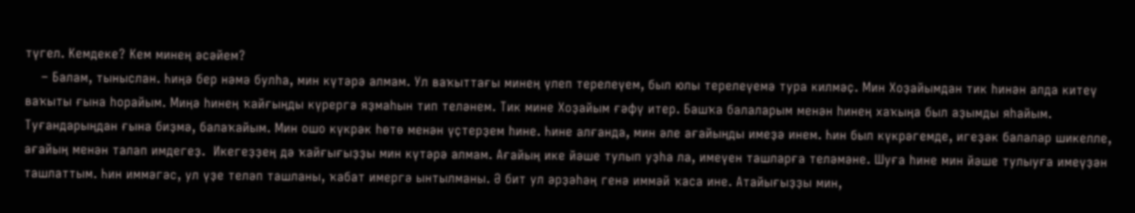түгел. Кемдеке? Кем минең әсәйем?
    – Балам, тыныслан. Һиңә бер нәмә булһа, мин күтәрә алмам. Ул ваҡыттағы минең үлеп терелеүем, был юлы терелеүемә тура килмәҫ. Мин Хоҙайымдан тик һинән алда китеү ваҡыты ғына һорайым. Миңә һинең ҡайғыңды күрергә яҙмаһын тип теләнем. Тик мине Хоҙайым ғәфү итер. Башҡа балаларым менән һинең хаҡыңа был аҙымды яһайым. Туғандарыңдан ғына биҙмә, балаҡайым. Мин ошо күкрәк һөтө менән үҫтерҙем һине. Һине алғанда, мин әле ағайыңды имеҙә инем. Һин был күкрәгемде, игеҙәк балалар шикелле, ағайың менән талап имдегеҙ.  Икегеҙҙең дә ҡайғығыҙҙы мин күтәрә алмам. Ағайың ике йәше тулып уҙһа ла, имеүен ташларға теләмәне. Шуға һине мин йәше тулыуға имеүҙән ташлаттым. Һин иммәгәс, ул үҙе теләп ташланы, ҡабат имергә ынтылманы. Ә бит ул әрҙәһәң генә иммәй ҡаса ине. Атайығыҙҙы мин,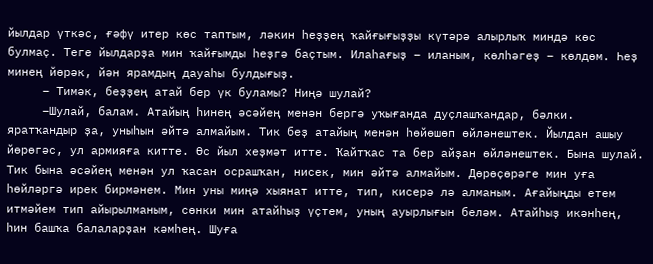йылдар үткәс, ғәфү итер көс таптым, ләкин һеҙҙең ҡайғығыҙҙы күтәрә алырлыҡ миндә көс булмаҫ. Теге йылдарҙа мин ҡайғымды һеҙгә баҫтым. Илаһағыҙ – иланым, көлһәгеҙ – көлдөм. Һеҙ минең йөрәк, йән ярамдың дауаһы булдығыҙ.
     – Тимәк, беҙҙең атай бер үк буламы? Ниңә шулай?
     –Шулай, балам. Атайың һинең әсәйең менән бергә уҡығанда дуҫлашҡандар, бәлки. яратҡандыр ҙа, уныһын әйтә алмайым. Тик беҙ атайың менән һөйөшөп өйләнештек. Йылдан ашыу йөрөгәс, ул армияға китте. Өс йыл хеҙмәт итте. Ҡайтҡас та бер айҙан өйләнештек. Бына шулай. Тик бына әсәйең менән ул ҡасан осрашҡан, нисек, мин әйтә алмайым. Дөрөҫөрәге мин уға һөйләргә ирек бирмәнем. Мин уны миңә хыянат итте, тип, кисерә лә алманым. Ағайыңды етем итмәйем тип айырылманым, сөнки мин атайһыҙ үҫтем, уның ауырлығын беләм. Атайһыҙ икәнһең, һин башҡа балаларҙан кәмһең. Шуға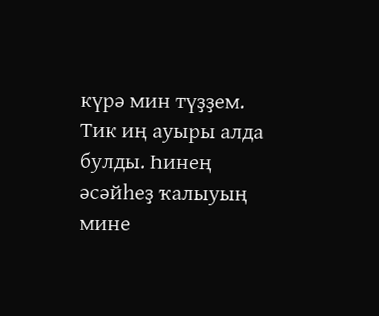күрә мин түҙҙем. Тик иң ауыры алда булды. Һинең әсәйһеҙ ҡалыуың мине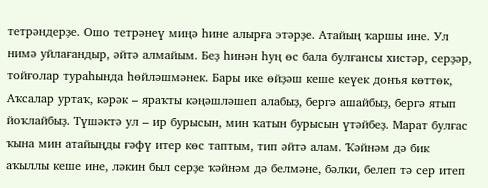тетрәндерҙе. Ошо тетрәнеү миңә һине алырға этәрҙе. Атайың ҡаршы ине. Ул нимә уйлағандыр, әйтә алмайым. Беҙ һинән һуң өс бала булғансы хистәр, серҙәр, тойғолар тураһында һөйләшмәнек. Бары ике өйҙәш кеше кеүек донъя көттөк, Аҡсалар уртаҡ, кәрәк – яраҡты кәңәшләшеп алабыҙ, бергә ашайбыҙ, бергә ятып йоҡлайбыҙ. Түшәктә ул – ир бурысын, мин ҡатын бурысын үтәйбеҙ. Марат булғас ҡына мин атайыңды ғәфү итер көс таптым, тип әйтә алам. Ҡәйнәм дә бик аҡыллы кеше ине, ләкин был серҙе ҡәйнәм дә белмәне, бәлки, белеп тә сер итеп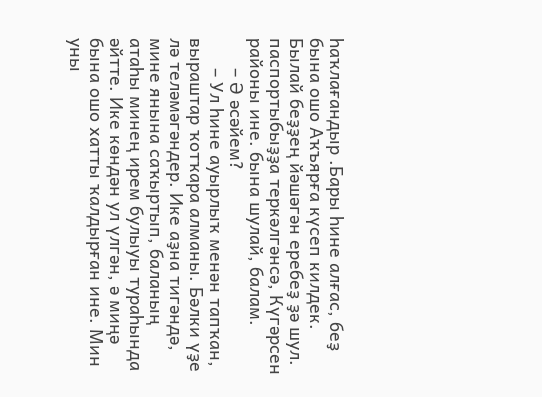һаҡлағандыр .Бары һине алғас, беҙ бына ошо Аҡъярға күсеп килдек. Былай беҙҙең йәшәгән еребеҙ ҙә шул. паспортыбыҙҙа теркәлгәнсә, Күгәрсен районы ине. бына шулай, балам.
      – Ә әсәйем?
      – Ул һине ауырлыҡ менән тапҡан, выраштар ҡотҡара алманы. Бәлки үҙе лә теләмәгәндер. Ике аҙна тигәндә, мине янына саҡыртып, баланың атаһы минең ирем булыуы тураһында әйтте. Ике көндән ул үлгән, ә миңә бына ошо хатты ҡалдырған ине. Мин уны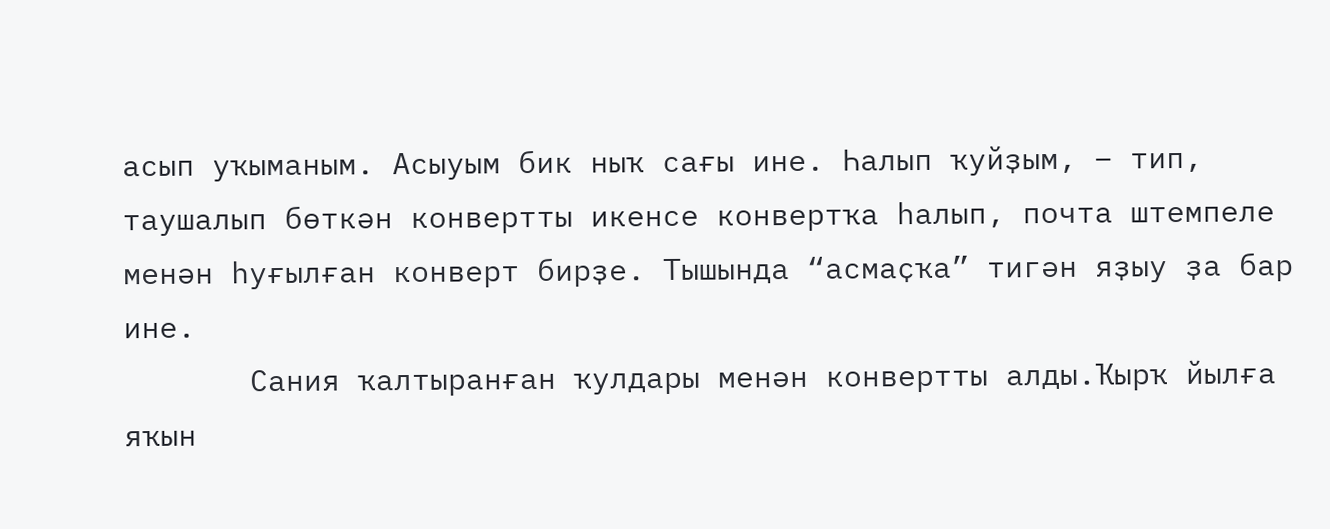асып уҡыманым. Асыуым бик ныҡ сағы ине. Һалып ҡуйҙым, – тип, таушалып бөткән конвертты икенсе конвертҡа һалып, почта штемпеле менән һуғылған конверт бирҙе. Тышында “асмаҫҡа” тигән яҙыу ҙа бар ине.
       Сания ҡалтыранған ҡулдары менән конвертты алды.Ҡырҡ йылға яҡын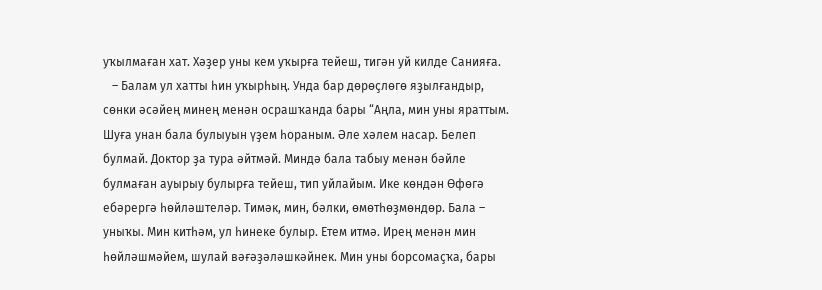уҡылмаған хат. Хәҙер уны кем уҡырға тейеш, тигән уй килде Санияға.
   – Балам ул хатты һин уҡырһың. Унда бар дөрөҫлөгө яҙылғандыр, сөнки әсәйең минең менән осрашҡанда бары “Аңла, мин уны яраттым. Шуға унан бала булыуын үҙем һораным. Әле хәлем насар. Белеп булмай. Доктор ҙа тура әйтмәй. Миндә бала табыу менән бәйле булмаған ауырыу булырға тейеш, тип уйлайым. Ике көндән Өфөгә ебәрергә һөйләштеләр. Тимәк, мин, бәлки, өмөтһөҙмөндөр. Бала – уныҡы. Мин китһәм, ул һинеке булыр. Етем итмә. Ирең менән мин һөйләшмәйем, шулай вәғәҙәләшкәйнек. Мин уны борсомаҫҡа, бары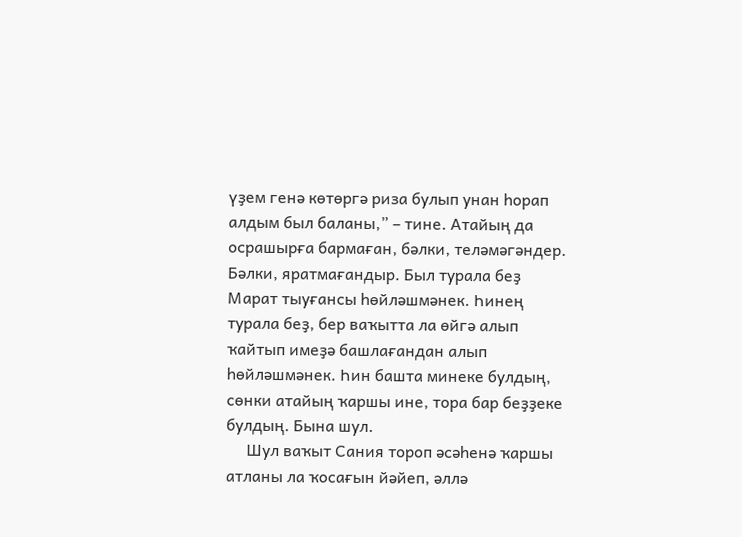үҙем генә көтөргә риза булып унан һорап алдым был баланы,” – тине. Атайың да осрашырға бармаған, бәлки, теләмәгәндер. Бәлки, яратмағандыр. Был турала беҙ Марат тыуғансы һөйләшмәнек. Һинең турала беҙ, бер ваҡытта ла өйгә алып ҡайтып имеҙә башлағандан алып һөйләшмәнек. Һин башта минеке булдың, сөнки атайың ҡаршы ине, тора бар беҙҙеке булдың. Бына шул.
     Шул ваҡыт Сания тороп әсәһенә ҡаршы атланы ла ҡосағын йәйеп, әллә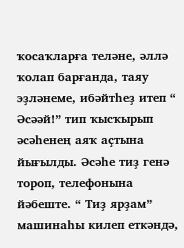ҡосаҡларға теләне, әллә ҡолап барғанда, таяу эҙләнеме, ибәйтһеҙ итеп “ Әсәәй!” тип ҡысҡырып әсәһенең аяҡ аҫтына йығылды. Әсәһе тиҙ генә тороп, телефонына йәбеште. “ Тиҙ ярҙам” машинаһы килеп еткәндә,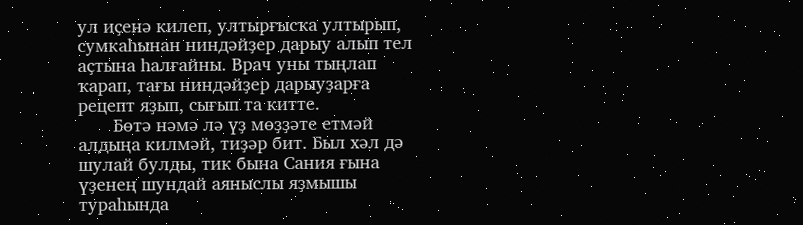ул иҫенә килеп, ултырғысҡа ултырып, сумкаһынан ниндәйҙер дарыу алып тел аҫтына һалғайны. Врач уны тыңлап ҡарап, тағы ниндәйҙер дарыуҙарға рецепт яҙып, сығып та китте.
       Бөтә нәмә лә үҙ мөҙҙәте етмәй алдыңа килмәй, тиҙәр бит. Был хәл дә шулай булды, тик бына Сания ғына үҙенең шундай аяныслы яҙмышы тураһында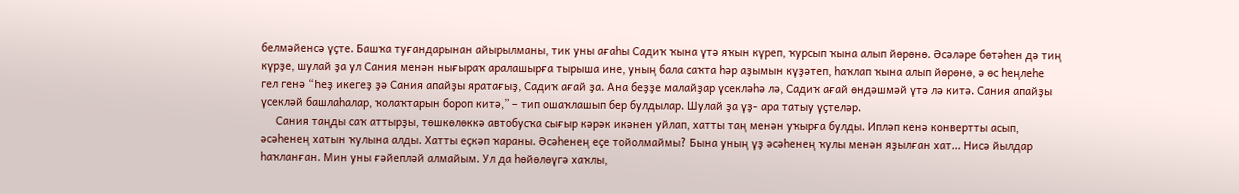белмәйенсә үҫте. Башҡа туғандарынан айырылманы, тик уны ағаһы Садиҡ ҡына үтә яҡын күреп, ҡурсып ҡына алып йөрөнө. Әсәләре бөтәһен дә тиң күрҙе, шулай ҙа ул Сания менән нығыраҡ аралашырға тырыша ине, уның бала саҡта һәр аҙымын күҙәтеп, һаҡлап ҡына алып йөрөнө, ә өс һеңлеһе гел генә “Һеҙ икегеҙ ҙә Сания апайҙы яратағыҙ, Садиҡ ағай ҙа. Ана беҙҙе малайҙар үсекләһә лә, Садиҡ ағай өндәшмәй үтә лә китә. Сания апайҙы үсекләй башлаһалар, ҡолаҡтарын бороп китә,” – тип ошаҡлашып бер булдылар. Шулай ҙа үҙ- ара татыу үҫтеләр.
     Сания таңды саҡ аттырҙы, төшкөлөккә автобусҡа сығыр кәрәк икәнен уйлап, хатты таң менән уҡырға булды. Ипләп кенә конвертты асып, әсәһенең хатын ҡулына алды. Хатты еҫкәп ҡараны. Әсәһенең еҫе тойолмаймы? Бына уның үҙ әсәһенең ҡулы менән яҙылған хат... Нисә йылдар һаҡланған. Мин уны ғәйепләй алмайым. Ул да һөйөлөүгә хаҡлы,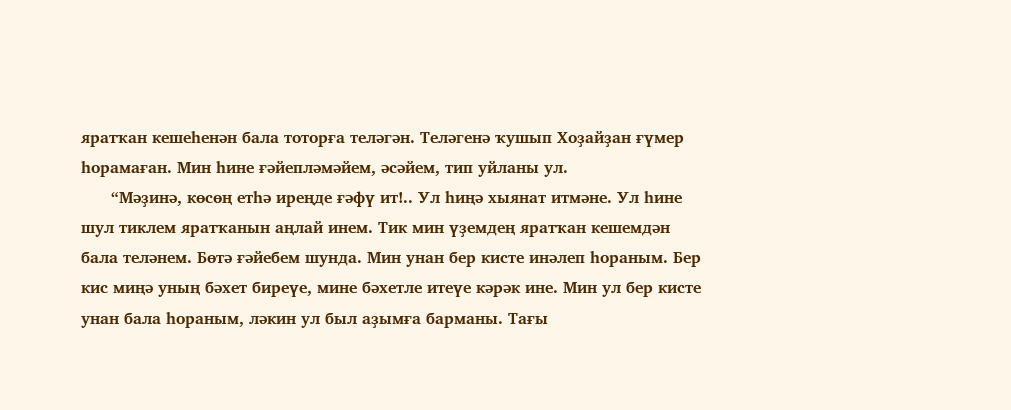яратҡан кешеһенән бала тоторға теләгән. Теләгенә ҡушып Хоҙайҙан ғүмер һорамаған. Мин һине ғәйепләмәйем, әсәйем, тип уйланы ул.
      “Мәҙинә, көсөң етһә иреңде ғәфү ит!.. Ул һиңә хыянат итмәне. Ул һине шул тиклем яратҡанын аңлай инем. Тик мин үҙемдең яратҡан кешемдән бала теләнем. Бөтә ғәйебем шунда. Мин унан бер кисте инәлеп һораным. Бер кис миңә уның бәхет биреүе, мине бәхетле итеүе кәрәк ине. Мин ул бер кисте унан бала һораным, ләкин ул был аҙымға барманы. Тағы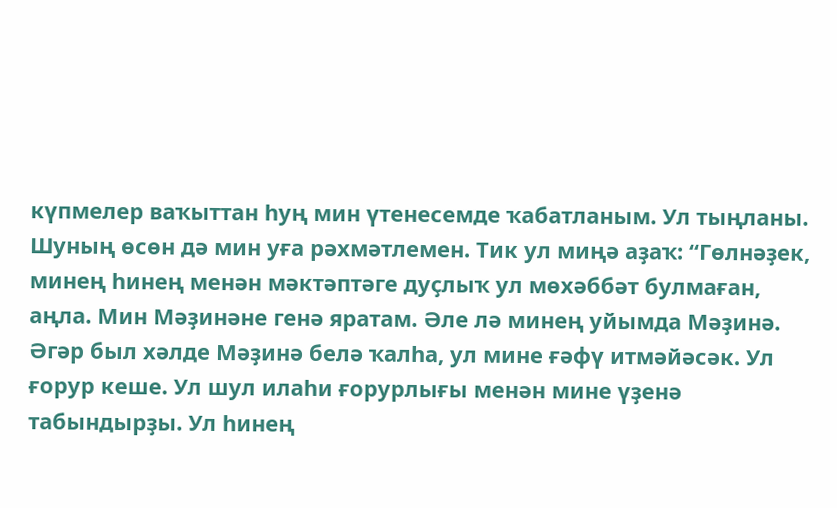күпмелер ваҡыттан һуң мин үтенесемде ҡабатланым. Ул тыңланы. Шуның өсөн дә мин уға рәхмәтлемен. Тик ул миңә аҙаҡ: “Гөлнәҙек, минең һинең менән мәктәптәге дуҫлыҡ ул мөхәббәт булмаған, аңла. Мин Мәҙинәне генә яратам. Әле лә минең уйымда Мәҙинә. Әгәр был хәлде Мәҙинә белә ҡалһа, ул мине ғәфү итмәйәсәк. Ул ғорур кеше. Ул шул илаһи ғорурлығы менән мине үҙенә табындырҙы. Ул һинең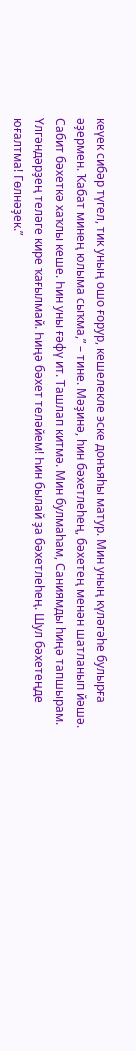кеүек сибәр түгел, тик уның ошо ғорур, кешелекле эске донъяһы матур. Мин уның күләгәһе булырға әҙермен. Ҡабат минең юлыма сыҡма,” – тине. Мәҙинә, һин бәхетлеһең, бәхетең менән шатланып йәшә. Сабит бәхеткә хаҡлы кеше. Һин уны ғәфү ит. Ташлап китмә. Мин булмаһам, Саниямды һиңә тапшырам. Үлгәндәрҙең теләге кире ҡағылмай. Һиңә бәхет теләйем! Һин былай ҙа бәхетлеһең. Шул бәхетеңде юғалтма! Гөлнәҙек.”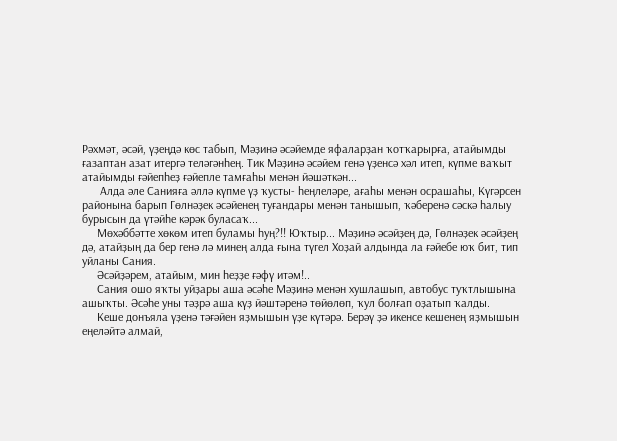Рәхмәт, әсәй, үҙеңдә көс табып, Мәҙинә әсәйемде яфаларҙан ҡотҡарырға, атайымды ғазаптан азат итергә теләгәнһең. Тик Мәҙинә әсәйем генә үҙенсә хәл итеп, күпме ваҡыт атайымды ғәйепһеҙ ғәйепле тамғаһы менән йәшәткән...
      Алда әле Санияға әллә күпме үҙ ҡусты- һеңлеләре, ағаһы менән осрашаһы, Күгәрсен районына барып Гөлнәҙек әсәйенең туғандары менән танышып, ҡәберенә сәскә һалыу бурысын да үтәйһе кәрәк буласаҡ...
     Мөхәббәтте хөкөм итеп буламы һуң?!! Юҡтыр... Мәҙинә әсәйҙең дә, Гөлнәҙек әсәйҙең дә, атайҙың да бер генә лә минең алда ғына түгел Хоҙай алдында ла ғәйебе юҡ бит, тип уйланы Сания.
     Әсәйҙәрем, атайым, мин һеҙҙе ғәфү итәм!..
     Сания ошо яҡты уйҙары аша әсәһе Мәҙинә менән хушлашып, автобус туҡтлышына ашыҡты. Әсәһе уны тәҙрә аша күҙ йәштәренә төйөлөп, ҡул болғап оҙатып ҡалды.
     Кеше донъяла үҙенә тәғәйен яҙмышын үҙе күтәрә. Берәү ҙә икенсе кешенең яҙмышын еңеләйтә алмай,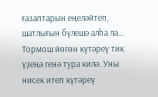ғазаптарын еңеләйтеп, шатлығын бүлешә алһа ла... Тормош йөгөн күтәреү тик үҙеңә генә тура килә. Уны нисек итеп күтәреү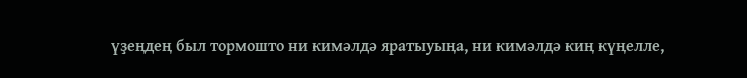үҙеңдең был тормошто ни кимәлдә яратыуыңа, ни кимәлдә киң күңелле,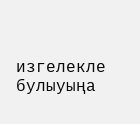изгелекле булыуыңа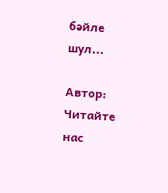бәйле шул...

Автор:
Читайте нас